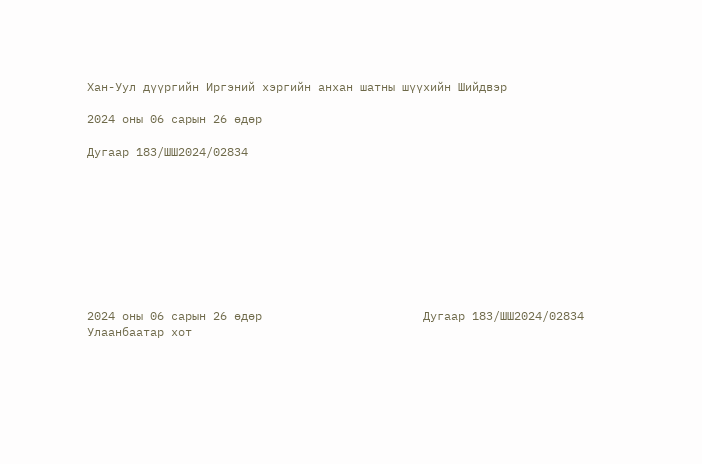Хан-Уул дүүргийн Иргэний хэргийн анхан шатны шүүхийн Шийдвэр

2024 оны 06 сарын 26 өдөр

Дугаар 183/ШШ2024/02834









2024 оны 06 сарын 26 өдөр                       Дугаар 183/ШШ2024/02834                        Улаанбаатар хот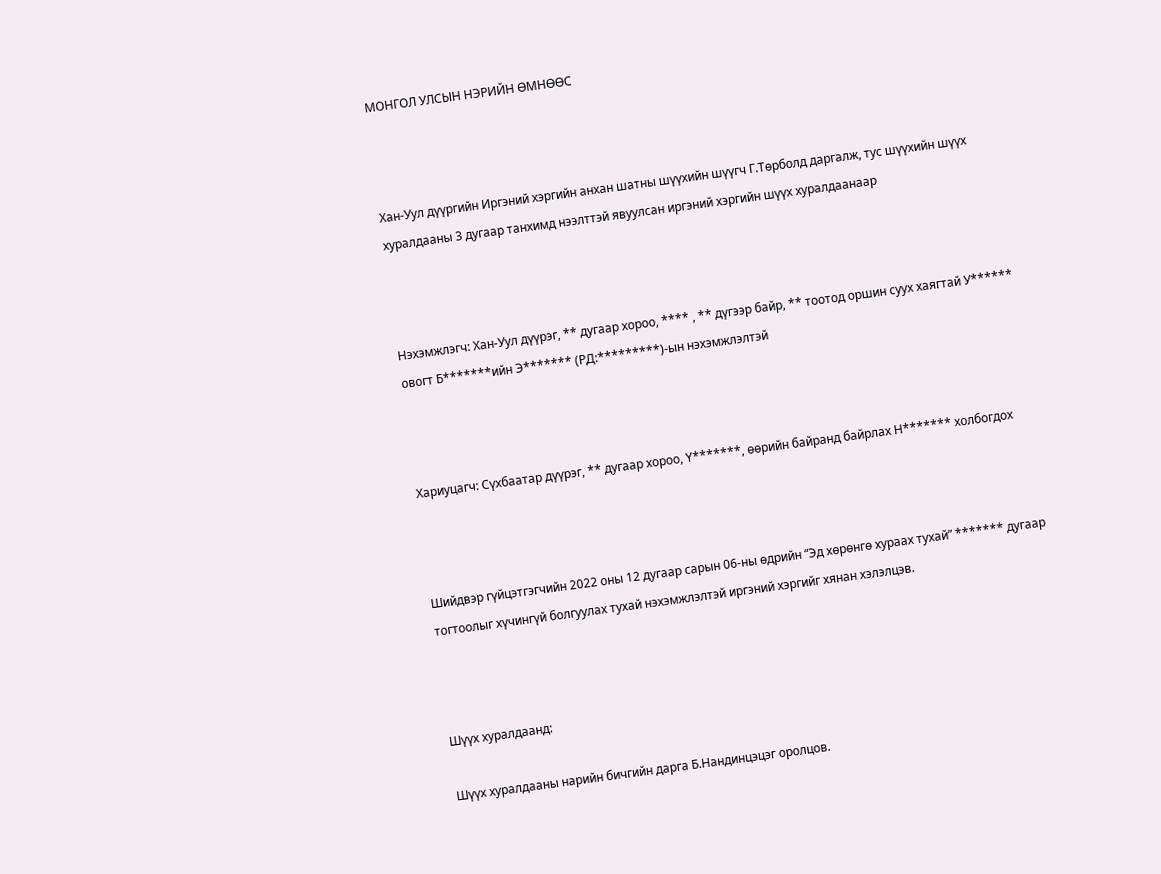МОНГОЛ УЛСЫН НЭРИЙН ӨМНӨӨС



Хан-Уул дүүргийн Иргэний хэргийн анхан шатны шүүхийн шүүгч Г.Төрболд даргалж, тус шүүхийн шүүх хуралдааны 3 дугаар танхимд нээлттэй явуулсан иргэний хэргийн шүүх хуралдаанаар



Нэхэмжлэгч: Хан-Уул дүүрэг, ** дугаар хороо, **** , ** дүгээр байр, ** тоотод оршин суух хаягтай У****** овогт Б*******ийн Э******* (РД:*********)-ын нэхэмжлэлтэй



Хариуцагч: Сүхбаатар дүүрэг, ** дугаар хороо, Ү*******, өөрийн байранд байрлах Н******* холбогдох



Шийдвэр гүйцэтгэгчийн 2022 оны 12 дугаар сарын 06-ны өдрийн “Эд хөрөнгө хураах тухай” ******* дугаар тогтоолыг хүчингүй болгуулах тухай нэхэмжлэлтэй иргэний хэргийг хянан хэлэлцэв.



Шүүх хуралдаанд:

Шүүх хуралдааны нарийн бичгийн дарга Б.Нандинцэцэг оролцов.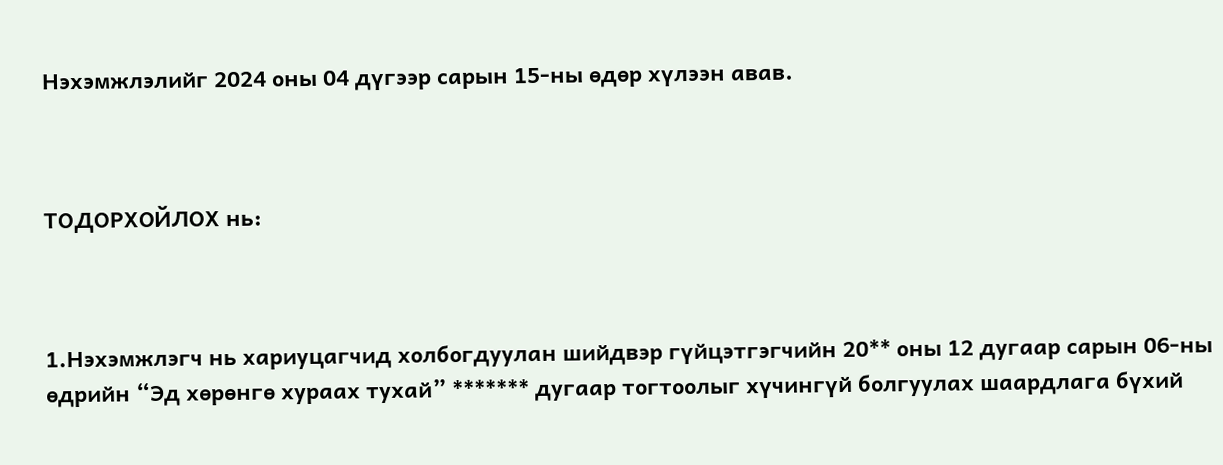Нэхэмжлэлийг 2024 оны 04 дүгээр сарын 15-ны өдөр хүлээн авав.



ТОДОРХОЙЛОХ нь:



1.Нэхэмжлэгч нь хариуцагчид холбогдуулан шийдвэр гүйцэтгэгчийн 20** оны 12 дугаар сарын 06-ны өдрийн “Эд хөрөнгө хураах тухай” ******* дугаар тогтоолыг хүчингүй болгуулах шаардлага бүхий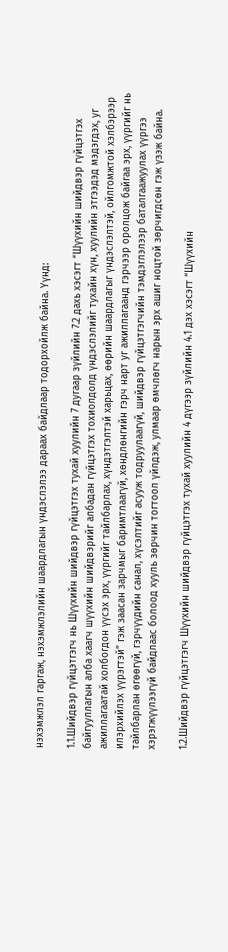нэхэмжлэл гаргаж, нэхэмжлэлийн шаардлагын үндэслэлээ дараах байдлаар тодорхойлж байна. Үүнд:

1.1.Шийдвэр гүйцэтгэгч нь Шүүхийн шийдвэр гүйцэтгэх тухай хуулийн 7 дугаар зүйлийн 7.2 дахь хэсэгт “Шүүхийн шийдвэр гүйцэтгэх байгууллагын алба хаагч шүүхийн шийдвэрийг албадан гүйцэтгэх тохиолдолд үндэслэлийг тухайн хүн, хуулийн этгээдэд мэдэгдэх, уг ажиллагаатай холбогдон үүсэх эрх, үүргийг тайлбарлах, хүндэтгэлтэй харьцах, өөрийн шаардлагыг үндэслэлтэй, ойлгомжтой хэлбэрээр илэрхийлэх үүрэгтэй” гэж заасан зарчмыг баримтлаагүй, хөндлөнгийн гэрч нарт уг ажиллагаанд гэрчээр оролцож байгаа эрх, үүргийг нь тайлбарлан өгөөгүй, гэрчүүдийн санал, хүсэлтийг асууж тодруулаагүй, шийдвэр гүйцэтгэгчийн тэмдэглэлээр баталгаажуулах үүргээ хэрэгжүүлээгүй байдлаас болоод хууль зөрчин тогтоол үйлдэж, улмаар өмчлөгч нарын эрх ашиг ноцтой зөрчигдсөн гэж үзэж байна.

1.2.Шийдвэр гүйцэтгэгч Шүүхийн шийдвэр гүйцэтгэх тухай хуулийн 4 дүгээр зүйлийн 4.1 дэх хэсэгт “Шүүхийн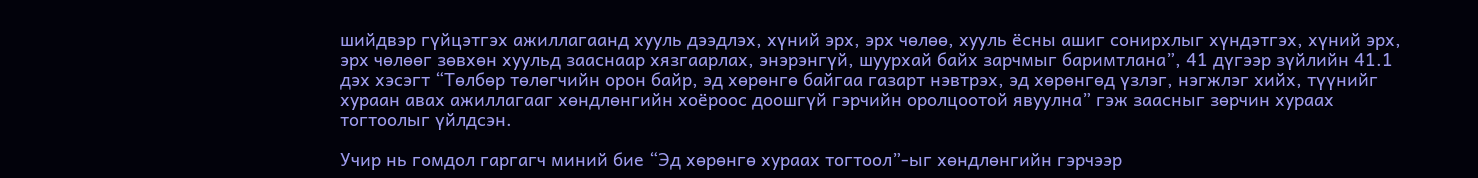шийдвэр гүйцэтгэх ажиллагаанд хууль дээдлэх, хүний эрх, эрх чөлөө, хууль ёсны ашиг сонирхлыг хүндэтгэх, хүний эрх, эрх чөлөөг зөвхөн хуульд зааснаар хязгаарлах, энэрэнгүй, шуурхай байх зарчмыг баримтлана”, 41 дүгээр зүйлийн 41.1 дэх хэсэгт “Төлбөр төлөгчийн орон байр, эд хөрөнгө байгаа газарт нэвтрэх, эд хөрөнгөд үзлэг, нэгжлэг хийх, түүнийг хураан авах ажиллагааг хөндлөнгийн хоёроос доошгүй гэрчийн оролцоотой явуулна” гэж заасныг зөрчин хураах тогтоолыг үйлдсэн.

Учир нь гомдол гаргагч миний бие “Эд хөрөнгө хураах тогтоол”-ыг хөндлөнгийн гэрчээр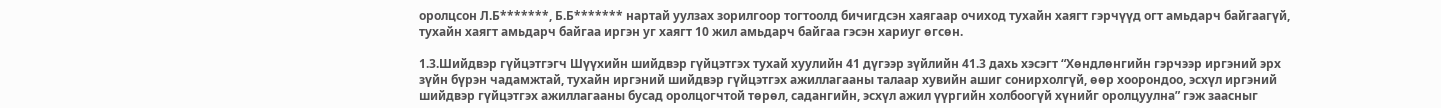оролцсон Л.Б*******, Б.Б******* нартай уулзах зорилгоор тогтоолд бичигдсэн хаягаар очиход тухайн хаягт гэрчүүд огт амьдарч байгаагүй, тухайн хаягт амьдарч байгаа иргэн уг хаягт 10 жил амьдарч байгаа гэсэн хариуг өгсөн.

1.3.Шийдвэр гүйцэтгэгч Шүүхийн шийдвэр гүйцэтгэх тухай хуулийн 41 дүгээр зүйлийн 41.3 дахь хэсэгт “Хөндлөнгийн гэрчээр иргэний эрх зүйн бүрэн чадамжтай, тухайн иргэний шийдвэр гүйцэтгэх ажиллагааны талаар хувийн ашиг сонирхолгүй, өөр хоорондоо, эсхүл иргэний шийдвэр гүйцэтгэх ажиллагааны бусад оролцогчтой төрөл, садангийн, эсхүл ажил үүргийн холбоогүй хүнийг оролцуулна” гэж заасныг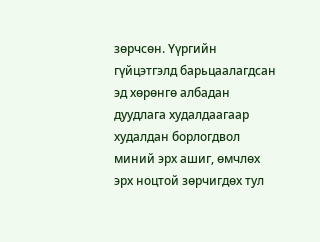зөрчсөн. Үүргийн гүйцэтгэлд барьцаалагдсан эд хөрөнгө албадан дуудлага худалдаагаар худалдан борлогдвол миний эрх ашиг, өмчлөх эрх ноцтой зөрчигдөх тул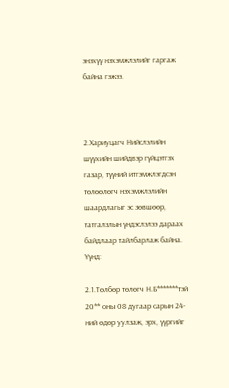энэхүү нэхэмжлэлийг гаргаж байна гэжээ.



2.Хариуцагч Нийслэлийн шүүхийн шийдвэр гүйцэтгэх газар, түүний итгэмжлэгдсэн төлөөлөгч нэхэмжлэлийн шаардлагыг эс зөвшөөр, татгалзлын үндэслэлээ дараах байдлаар тайлбарлаж байна. Үүнд:

2.1.Төлбөр төлөгч Н.Б*******тэй 20** оны 08 дугаар сарын 24-ний өдөр уулзаж, эрх, үүргийг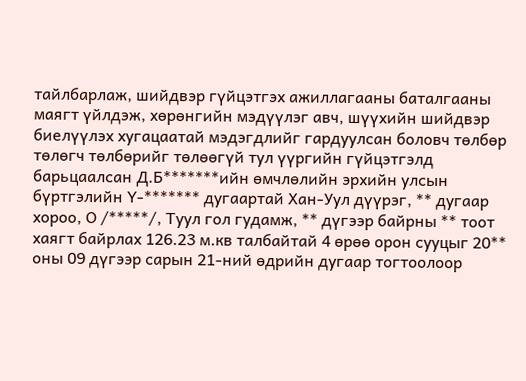тайлбарлаж, шийдвэр гүйцэтгэх ажиллагааны баталгааны маягт үйлдэж, хөрөнгийн мэдүүлэг авч, шүүхийн шийдвэр биелүүлэх хугацаатай мэдэгдлийг гардуулсан боловч төлбөр төлөгч төлбөрийг төлөөгүй тул үүргийн гүйцэтгэлд барьцаалсан Д.Б*******ийн өмчлөлийн эрхийн улсын бүртгэлийн Ү-******* дугаартай Хан-Уул дүүрэг, ** дугаар хороо, О /*****/, Туул гол гудамж, ** дүгээр байрны ** тоот хаягт байрлах 126.23 м.кв талбайтай 4 өрөө орон сууцыг 20** оны 09 дүгээр сарын 21-ний өдрийн дугаар тогтоолоор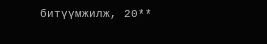битүүмжилж, 20**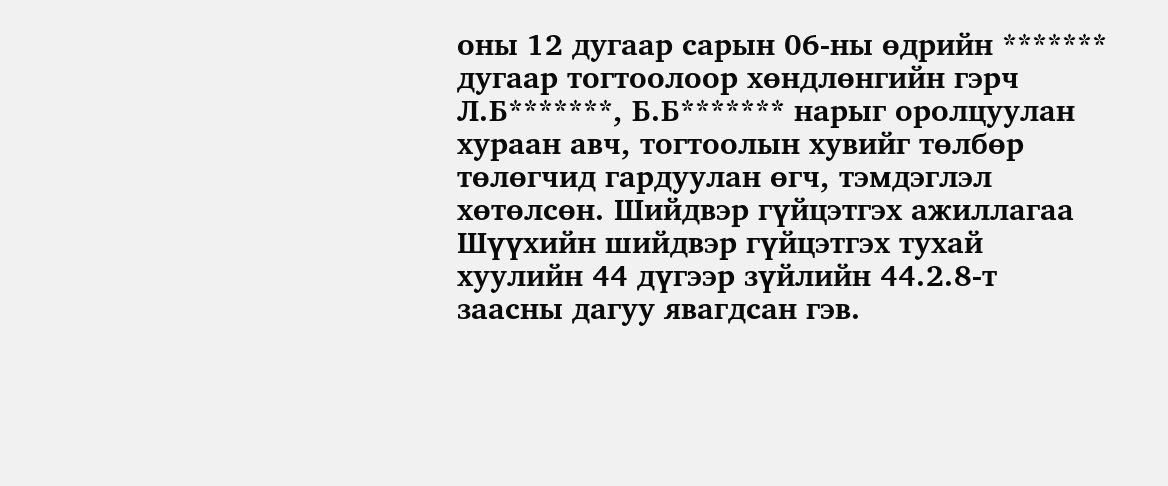оны 12 дугаар сарын 06-ны өдрийн ******* дугаар тогтоолоор хөндлөнгийн гэрч Л.Б*******, Б.Б******* нарыг оролцуулан хураан авч, тогтоолын хувийг төлбөр төлөгчид гардуулан өгч, тэмдэглэл хөтөлсөн. Шийдвэр гүйцэтгэх ажиллагаа Шүүхийн шийдвэр гүйцэтгэх тухай хуулийн 44 дүгээр зүйлийн 44.2.8-т заасны дагуу явагдсан гэв.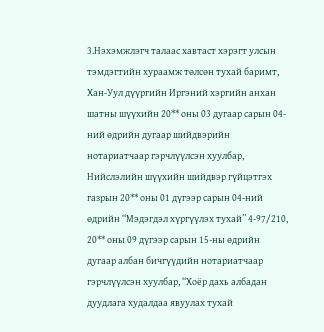3.Нэхэмжлэгч талаас хавтаст хэрэгт улсын тэмдэгтийн хураамж төлсөн тухай баримт, Хан-Уул дүүргийн Иргэний хэргийн анхан шатны шүүхийн 20** оны 03 дугаар сарын 04-ний өдрийн дугаар шийдвэрийн нотариатчаар гэрчлүүлсэн хуулбар, Нийслэлийн шүүхийн шийдвэр гүйцэтгэх газрын 20** оны 01 дүгээр сарын 04-ний өдрийн “Мэдэгдэл хүргүүлэх тухай” 4-97/210, 20** оны 09 дүгээр сарын 15-ны өдрийн дугаар албан бичгүүдийн нотариатчаар гэрчлүүлсэн хуулбар, “Хоёр дахь албадан дуудлага худалдаа явуулах тухай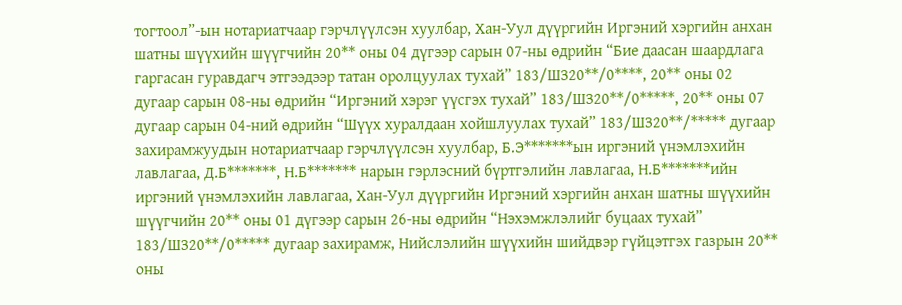тогтоол”-ын нотариатчаар гэрчлүүлсэн хуулбар, Хан-Уул дүүргийн Иргэний хэргийн анхан шатны шүүхийн шүүгчийн 20** оны 04 дүгээр сарын 07-ны өдрийн “Бие даасан шаардлага гаргасан гуравдагч этгээдээр татан оролцуулах тухай” 183/ШЗ20**/0****, 20** оны 02 дугаар сарын 08-ны өдрийн “Иргэний хэрэг үүсгэх тухай” 183/ШЗ20**/0*****, 20** оны 07 дугаар сарын 04-ний өдрийн “Шүүх хуралдаан хойшлуулах тухай” 183/ШЗ20**/***** дугаар захирамжуудын нотариатчаар гэрчлүүлсэн хуулбар, Б.Э*******ын иргэний үнэмлэхийн лавлагаа, Д.Б*******, Н.Б******* нарын гэрлэсний бүртгэлийн лавлагаа, Н.Б*******ийн иргэний үнэмлэхийн лавлагаа, Хан-Уул дүүргийн Иргэний хэргийн анхан шатны шүүхийн шүүгчийн 20** оны 01 дүгээр сарын 26-ны өдрийн “Нэхэмжлэлийг буцаах тухай” 183/ШЗ20**/0***** дугаар захирамж, Нийслэлийн шүүхийн шийдвэр гүйцэтгэх газрын 20** оны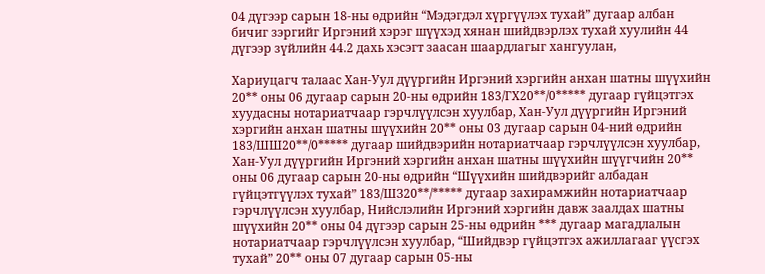04 дүгээр сарын 18-ны өдрийн “Мэдэгдэл хүргүүлэх тухай” дугаар албан бичиг зэргийг Иргэний хэрэг шүүхэд хянан шийдвэрлэх тухай хуулийн 44 дүгээр зүйлийн 44.2 дахь хэсэгт заасан шаардлагыг хангуулан,

Хариуцагч талаас Хан-Уул дүүргийн Иргэний хэргийн анхан шатны шүүхийн 20** оны 06 дугаар сарын 20-ны өдрийн 183/ГХ20**/0***** дугаар гүйцэтгэх хуудасны нотариатчаар гэрчлүүлсэн хуулбар, Хан-Уул дүүргийн Иргэний хэргийн анхан шатны шүүхийн 20** оны 03 дугаар сарын 04-ний өдрийн 183/ШШ20**/0***** дугаар шийдвэрийн нотариатчаар гэрчлүүлсэн хуулбар, Хан-Уул дүүргийн Иргэний хэргийн анхан шатны шүүхийн шүүгчийн 20** оны 06 дугаар сарын 20-ны өдрийн “Шүүхийн шийдвэрийг албадан гүйцэтгүүлэх тухай” 183/ШЗ20**/***** дугаар захирамжийн нотариатчаар гэрчлүүлсэн хуулбар, Нийслэлийн Иргэний хэргийн давж заалдах шатны шүүхийн 20** оны 04 дүгээр сарын 25-ны өдрийн *** дугаар магадлалын нотариатчаар гэрчлүүлсэн хуулбар, “Шийдвэр гүйцэтгэх ажиллагааг үүсгэх тухай” 20** оны 07 дугаар сарын 05-ны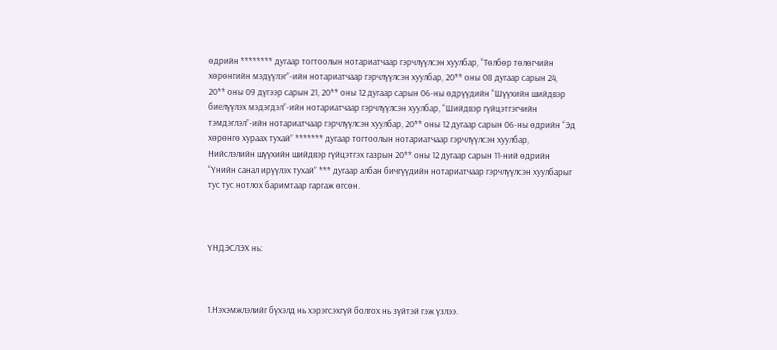өдрийн ******** дугаар тогтоолын нотариатчаар гэрчлүүлсэн хуулбар, “Төлбөр төлөгчийн хөрөнгийн мэдүүлэг”-ийн нотариатчаар гэрчлүүлсэн хуулбар, 20** оны 08 дугаар сарын 24, 20** оны 09 дүгээр сарын 21, 20** оны 12 дугаар сарын 06-ны өдрүүдийн “Шүүхийн шийдвэр биелүүлэх мэдэгдэл”-ийн нотариатчаар гэрчлүүлсэн хуулбар, “Шийдвэр гүйцэтгэгчийн тэмдэглэл”-ийн нотариатчаар гэрчлүүлсэн хуулбар, 20** оны 12 дугаар сарын 06-ны өдрийн “Эд хөрөнгө хураах тухай” ******* дугаар тогтоолын нотариатчаар гэрчлүүлсэн хуулбар, Нийслэлийн шүүхийн шийдвэр гүйцэтгэх газрын 20** оны 12 дугаар сарын 11-ний өдрийн “Үнийн санал ирүүлэх тухай” *** дугаар албан бичгүүдийн нотариатчаар гэрчлүүлсэн хуулбарыг тус тус нотлох баримтаар гаргаж өгсөн.



ҮНДЭСЛЭХ нь:



1.Нэхэмжлэлийг бүхэлд нь хэрэгсэхгүй болгох нь зүйтэй гэж үзлээ.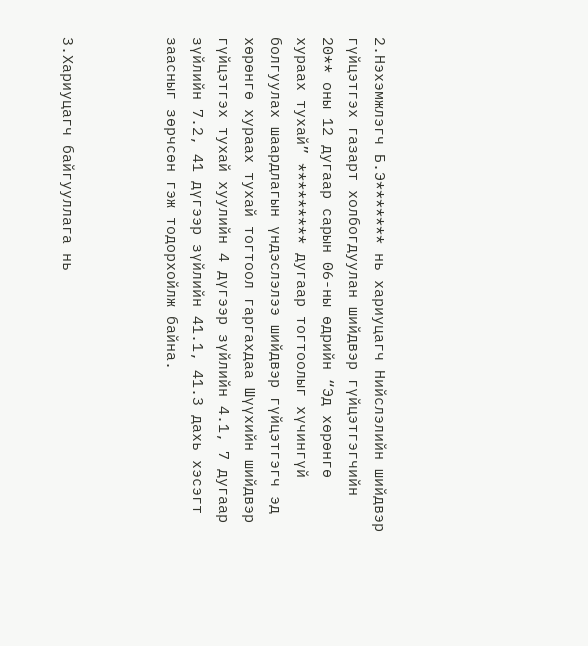2.Нэхэмжлэгч Б.Э******* нь хариуцагч Нийслэлийн шийдвэр гүйцэтгэх газарт холбогдуулан шийдвэр гүйцэтгэгчийн 20** оны 12 дугаар сарын 06-ны өдрийн “Эд хөрөнгө хураах тухай” ********* дугаар тогтоолыг хүчингүй болгуулах шаардлагын үндэслэлээ шийдвэр гүйцэтгэгч эд хөрөнгө хураах тухай тогтоол гаргахдаа Шүүхийн шийдвэр гүйцэтгэх тухай хуулийн 4 дүгээр зүйлийн 4.1, 7 дугаар зүйлийн 7.2, 41 дүгээр зүйлийн 41.1, 41.3 дахь хэсэгт заасныг зөрчсөн гэж тодорхойлж байна.



3.Хариуцагч байгууллага нь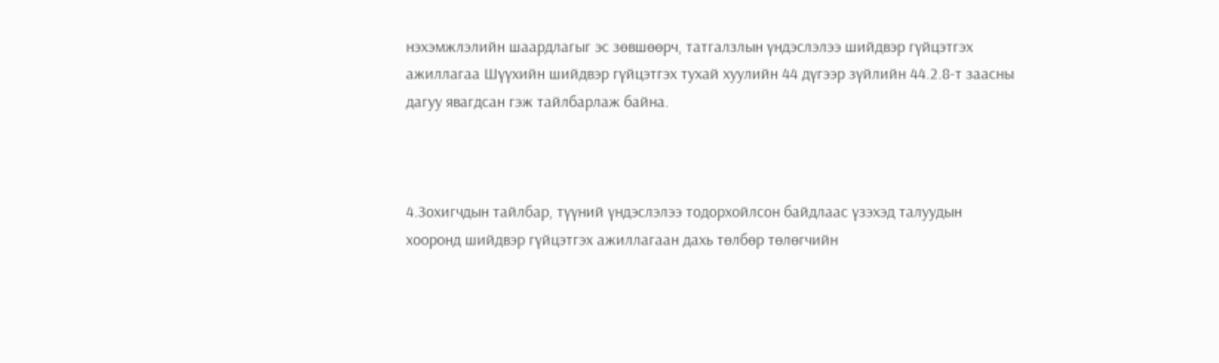нэхэмжлэлийн шаардлагыг эс зөвшөөрч, татгалзлын үндэслэлээ шийдвэр гүйцэтгэх ажиллагаа Шүүхийн шийдвэр гүйцэтгэх тухай хуулийн 44 дүгээр зүйлийн 44.2.8-т заасны дагуу явагдсан гэж тайлбарлаж байна.



4.Зохигчдын тайлбар, түүний үндэслэлээ тодорхойлсон байдлаас үзэхэд талуудын хооронд шийдвэр гүйцэтгэх ажиллагаан дахь төлбөр төлөгчийн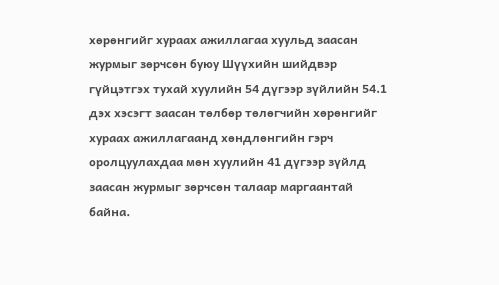хөрөнгийг хураах ажиллагаа хуульд заасан журмыг зөрчсөн буюу Шүүхийн шийдвэр гүйцэтгэх тухай хуулийн 54 дүгээр зүйлийн 54.1 дэх хэсэгт заасан төлбөр төлөгчийн хөрөнгийг хураах ажиллагаанд хөндлөнгийн гэрч оролцуулахдаа мөн хуулийн 41 дүгээр зүйлд заасан журмыг зөрчсөн талаар маргаантай байна.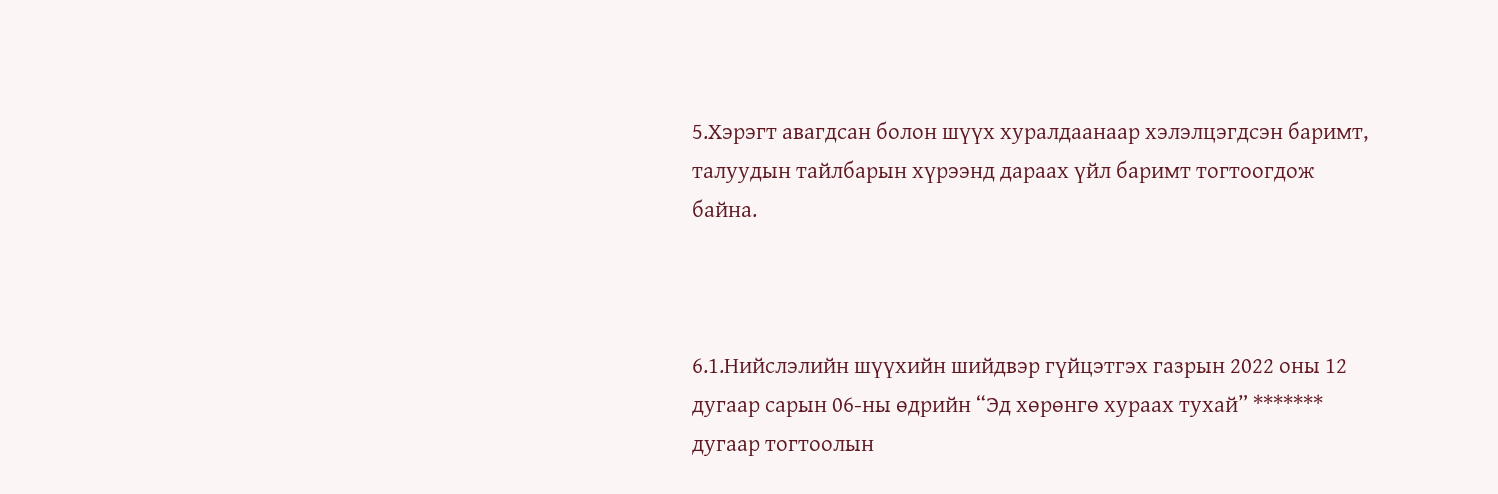5.Хэрэгт авагдсан болон шүүх хуралдаанаар хэлэлцэгдсэн баримт, талуудын тайлбарын хүрээнд дараах үйл баримт тогтоогдож байна.



6.1.Нийслэлийн шүүхийн шийдвэр гүйцэтгэх газрын 2022 оны 12 дугаар сарын 06-ны өдрийн “Эд хөрөнгө хураах тухай” ******* дугаар тогтоолын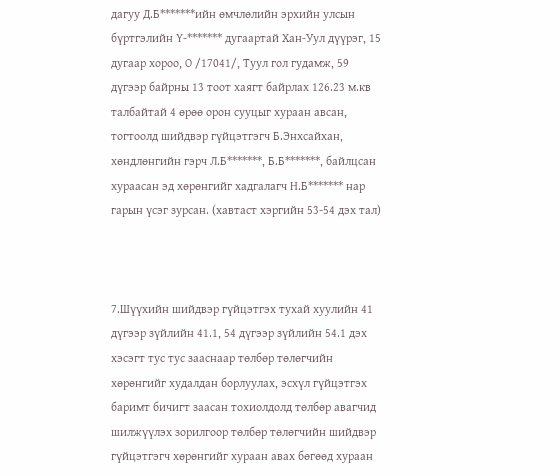дагуу Д.Б*******ийн өмчлөлийн эрхийн улсын бүртгэлийн Ү-******* дугаартай Хан-Уул дүүрэг, 15 дугаар хороо, О /17041/, Туул гол гудамж, 59 дүгээр байрны 13 тоот хаягт байрлах 126.23 м.кв талбайтай 4 өрөө орон сууцыг хураан авсан, тогтоолд шийдвэр гүйцэтгэгч Б.Энхсайхан, хөндлөнгийн гэрч Л.Б*******, Б.Б*******, байлцсан хураасан эд хөрөнгийг хадгалагч Н.Б******* нар гарын үсэг зурсан. (хавтаст хэргийн 53-54 дэх тал)



7.Шүүхийн шийдвэр гүйцэтгэх тухай хуулийн 41 дүгээр зүйлийн 41.1, 54 дүгээр зүйлийн 54.1 дэх хэсэгт тус тус зааснаар төлбөр төлөгчийн хөрөнгийг худалдан борлуулах, эсхүл гүйцэтгэх баримт бичигт заасан тохиолдолд төлбөр авагчид шилжүүлэх зорилгоор төлбөр төлөгчийн шийдвэр гүйцэтгэгч хөрөнгийг хураан авах бөгөөд хураан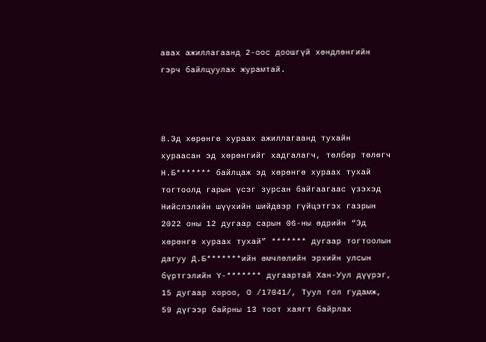авах ажиллагаанд 2-оос доошгүй хөндлөнгийн гэрч байлцуулах журамтай.



8.Эд хөрөнгө хураах ажиллагаанд тухайн хураасан эд хөрөнгийг хадгалагч, төлбөр төлөгч Н.Б******* байлцаж эд хөрөнгө хураах тухай тогтоолд гарын үсэг зурсан байгаагаас үзэхэд Нийслэлийн шүүхийн шийдвэр гүйцэтгэх газрын 2022 оны 12 дугаар сарын 06-ны өдрийн “Эд хөрөнгө хураах тухай” ******* дугаар тогтоолын дагуу Д.Б*******ийн өмчлөлийн эрхийн улсын бүртгэлийн Ү-******* дугаартай Хан-Уул дүүрэг, 15 дугаар хороо, О /17041/, Туул гол гудамж, 59 дүгээр байрны 13 тоот хаягт байрлах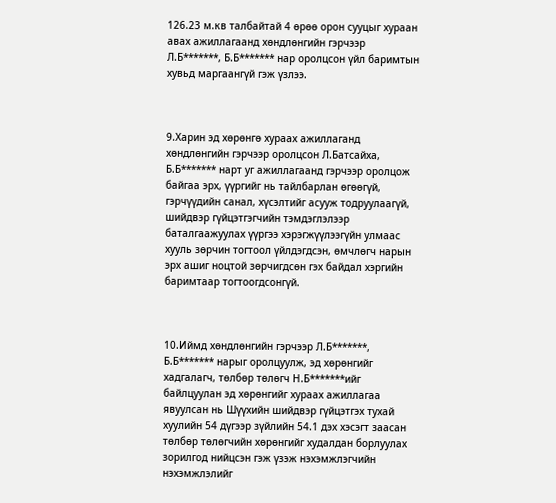126.23 м.кв талбайтай 4 өрөө орон сууцыг хураан авах ажиллагаанд хөндлөнгийн гэрчээр Л.Б*******, Б.Б******* нар оролцсон үйл баримтын хувьд маргаангүй гэж үзлээ.



9.Харин эд хөрөнгө хураах ажиллаганд хөндлөнгийн гэрчээр оролцсон Л.Батсайха, Б.Б******* нарт уг ажиллагаанд гэрчээр оролцож байгаа эрх, үүргийг нь тайлбарлан өгөөгүй, гэрчүүдийн санал, хүсэлтийг асууж тодруулаагүй, шийдвэр гүйцэтгэгчийн тэмдэглэлээр баталгаажуулах үүргээ хэрэгжүүлээгүйн улмаас хууль зөрчин тогтоол үйлдэгдсэн, өмчлөгч нарын эрх ашиг ноцтой зөрчигдсөн гэх байдал хэргийн баримтаар тогтоогдсонгүй.



10.Иймд хөндлөнгийн гэрчээр Л.Б*******, Б.Б******* нарыг оролцуулж, эд хөрөнгийг хадгалагч, төлбөр төлөгч Н.Б*******ийг байлцуулан эд хөрөнгийг хураах ажиллагаа явуулсан нь Шүүхийн шийдвэр гүйцэтгэх тухай хуулийн 54 дүгээр зүйлийн 54.1 дэх хэсэгт заасан төлбөр төлөгчийн хөрөнгийг худалдан борлуулах зорилгод нийцсэн гэж үзэж нэхэмжлэгчийн нэхэмжлэлийг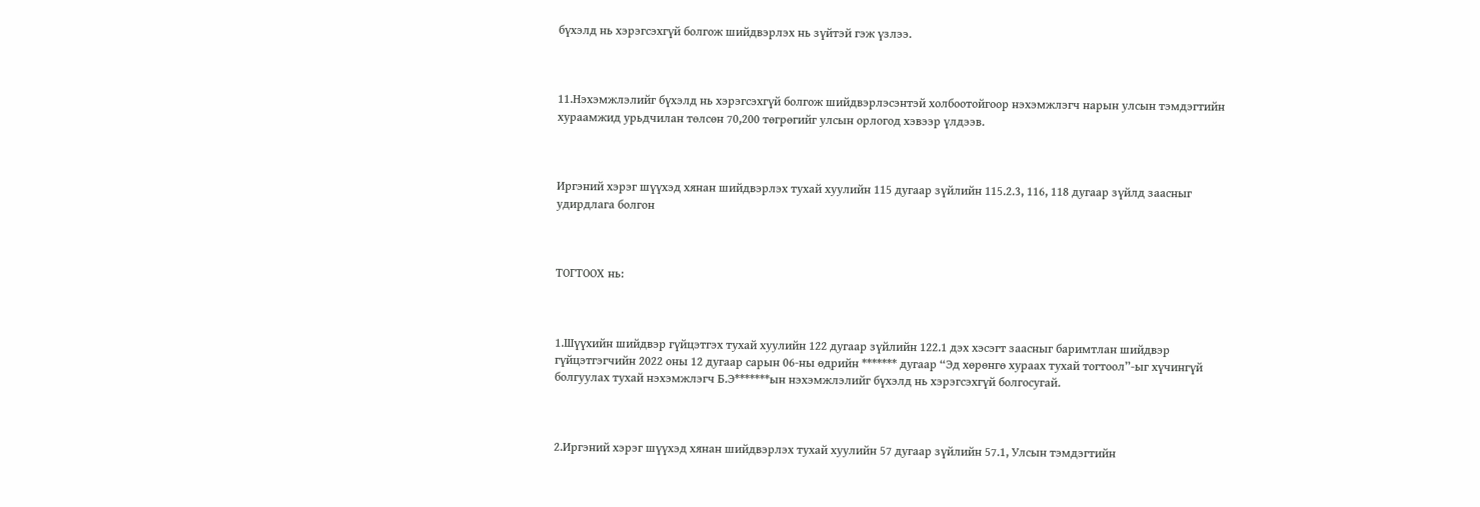бүхэлд нь хэрэгсэхгүй болгож шийдвэрлэх нь зүйтэй гэж үзлээ.



11.Нэхэмжлэлийг бүхэлд нь хэрэгсэхгүй болгож шийдвэрлэсэнтэй холбоотойгоор нэхэмжлэгч нарын улсын тэмдэгтийн хураамжид урьдчилан төлсөн 70,200 төгрөгийг улсын орлогод хэвээр үлдээв.



Иргэний хэрэг шүүхэд хянан шийдвэрлэх тухай хуулийн 115 дугаар зүйлийн 115.2.3, 116, 118 дугаар зүйлд заасныг удирдлага болгон



ТОГТООХ нь:



1.Шүүхийн шийдвэр гүйцэтгэх тухай хуулийн 122 дугаар зүйлийн 122.1 дэх хэсэгт заасныг баримтлан шийдвэр гүйцэтгэгчийн 2022 оны 12 дугаар сарын 06-ны өдрийн ******* дугаар “Эд хөрөнгө хураах тухай тогтоол”-ыг хүчингүй болгуулах тухай нэхэмжлэгч Б.Э*******ын нэхэмжлэлийг бүхэлд нь хэрэгсэхгүй болгосугай.



2.Иргэний хэрэг шүүхэд хянан шийдвэрлэх тухай хуулийн 57 дугаар зүйлийн 57.1, Улсын тэмдэгтийн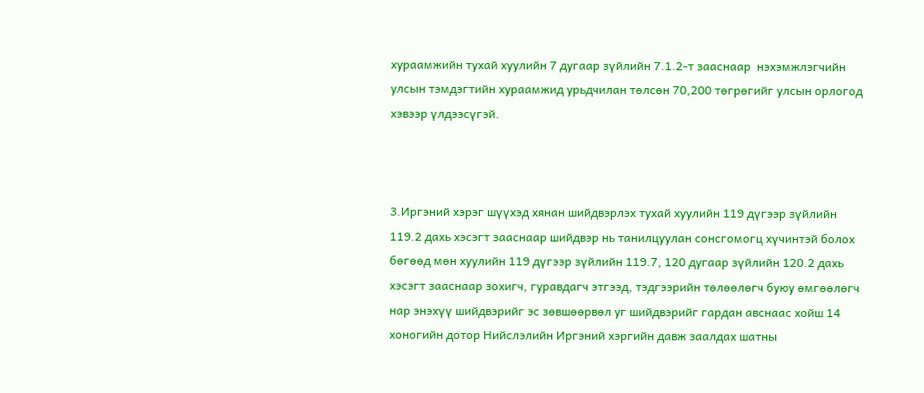хураамжийн тухай хуулийн 7 дугаар зүйлийн 7.1.2-т зааснаар  нэхэмжлэгчийн улсын тэмдэгтийн хураамжид урьдчилан төлсөн 70,200 төгрөгийг улсын орлогод хэвээр үлдээсүгэй.



3.Иргэний хэрэг шүүхэд хянан шийдвэрлэх тухай хуулийн 119 дүгээр зүйлийн 119.2 дахь хэсэгт зааснаар шийдвэр нь танилцуулан сонсгомогц хүчинтэй болох бөгөөд мөн хуулийн 119 дүгээр зүйлийн 119.7, 120 дугаар зүйлийн 120.2 дахь хэсэгт зааснаар зохигч, гуравдагч этгээд, тэдгээрийн төлөөлөгч буюу өмгөөлөгч нар энэхүү шийдвэрийг эс зөвшөөрвөл уг шийдвэрийг гардан авснаас хойш 14 хоногийн дотор Нийслэлийн Иргэний хэргийн давж заалдах шатны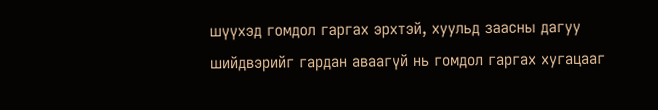шүүхэд гомдол гаргах эрхтэй, хуульд заасны дагуу шийдвэрийг гардан аваагүй нь гомдол гаргах хугацааг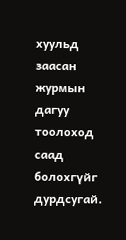хуульд заасан журмын дагуу тоолоход саад болохгүйг дурдсугай.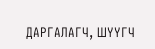ДАРГАЛАГЧ, ШҮҮГЧ